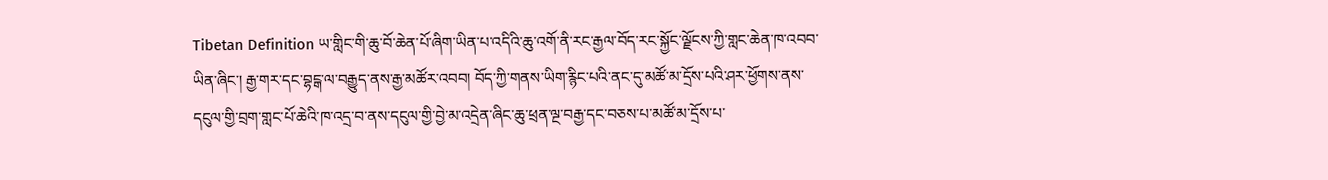Tibetan Definition ཡ་གླིང་གི་ཆུ་བོ་ཆེན་པོ་ཞིག་ཡིན་པ་འདིའི་ཆུ་འགོ་ནི་རང་རྒྱལ་བོད་རང་སྐྱོང་ལྗོངས་ཀྱི་གླང་ཆེན་ཁ་འབབ་ཡིན་ཞིང་། རྒྱ་གར་དང་བྷངྒ་ལ་བརྒྱུད་ནས་རྒྱ་མཚོར་འབབ། བོད་ཀྱི་གནས་ཡིག་རྙིང་པའི་ནང་དུ་མཚོ་མ་དྲོས་པའི་ཤར་ཕྱོགས་ནས་དངུལ་གྱི་བྲག་གླང་པོ་ཆེའི་ཁ་འདྲ་བ་ནས་དངུལ་གྱི་བྱེ་མ་འདྲེན་ཞིང་ཆུ་ཕྲན་ལྔ་བརྒྱ་དང་བཅས་པ་མཚོ་མ་དྲོས་པ་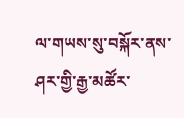ལ་གཡས་སུ་བསྐོར་ནས་ཤར་གྱི་རྒྱ་མཚོར་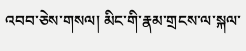འབབ་ཅེས་གསལ། མིང་གི་རྣམ་གྲངས་ལ་སྐལ་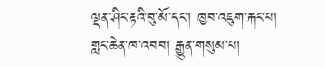ལྡན་ཤིང་རྟའི་བུ་མོ་དང་། ཁྱབ་འཇུག་རྐང་པ། གླང་ཆེན་ཁ་འབབ། རྒྱུན་གསུམ་པ།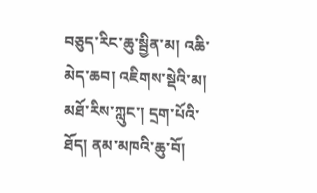བཅུད་རིང་ཆུ་སྦྱིན་མ། འཆི་མེད་ཆབ། འཇིགས་སྡེའི་མ། མཐོ་རིས་ཀླུང་། དྲག་པོའི་ཐོད། ནམ་མཁའི་ཆུ་བོ།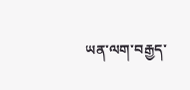ཡན་ལག་བརྒྱད་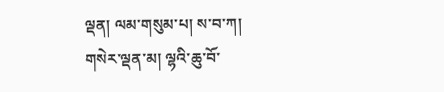ལྡན། ལམ་གསུམ་པ། ས་བ་ཀ། གསེར་ལྡན་མ། ལྷའི་ཆུ་བོ་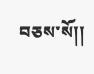བཅས་སོ།།